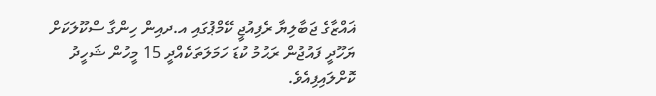ޣައްޒާގެ ޖަބާލިޔާ ރެފިއުޖީ ކޭމްޕުގައި އ.ދއިން ހިންގާ ސްކޫލަކަށް ޔަހޫދީ ފައުޖުން ރަޙުމު ކުޑަ ހަމަލަތަކެއްދީ 15 މީހުން ޝަހީދު ކޮށްލައިފިއެވެ.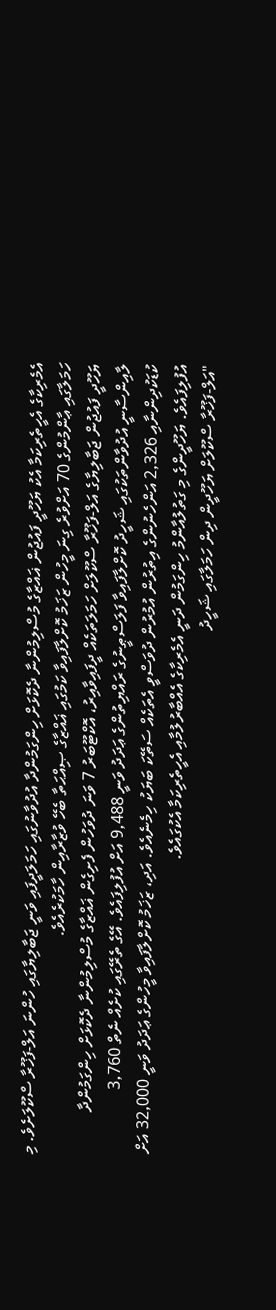އެމެރިކާގެ އެހީތެރިކަމާ އެކު ޔަހޫދީ ފައުޖުން ޣައްޒާގެ މުސްލިމުންނާ ދެކޮޅަށް ހިންގަމުންދާ އުދުވާނުގައި ހަމަލަދީފައި ވަނީ ޖަބާލިޔާގައި ހުންނަ އަލް-ފަޚޫރާ ސްކޫލަށެވެ. މި ހަމަލާގައި ޢާންމުންގެ 70 އަށްވުރެ ގިނަ މީހުން ޒަޚަމު ކޮށްލާފައިވާ ކަމުގައި ޣައްޒާގެ ޞިއްޙަތާ ބެހޭ ވުޒާރާއިން ހާމަކުރެއެވެ.
ޔަހޫދީ ފައުޖުން ޖަބާލިޔާގެ އަލް-ފަޚޫރާ ސްކޫލަށް ހަމަލަތަކެއް ދީފައިވާއިރު، އޮކްޓޫބަރު 7 ވަނަ ދުވަހުން ފެށިގެން ޣައްޒާގެ މުސްލިމުންނާ ދެކޮޅަށް ހިންގަމުންދާ ލާއިންސާނީ އުދުވާންތަކުގައި ޝަހީދު ކޮށްލާފައިވާ ފަލަސްޠީނުގެ ރައްޔިތުންގެ ޢަދަދު ވަނީ 9,488 އަށް އުފުލިފައެވެ. އޭގެ ތެރޭގައި ކުށެއް ނެތް 3,760 ކުޑަކުދިންނާއި 2,326 އަންހެނުންގެ އިތުރުން އުމުރުން ދުވަސްވީ އެތަކެއް ސަތޭކަ ބަޔަކު ހިމެނެއެވެ. އަދި، ޒަޚަމު ކޮށްލާފައިވާ މީހުންގެ ޢަދަދު ވަނީ 32,000 އަށް އުފުލިފައެވެ. ޔަހޫދީންގެ މި ގަތުލުއާންމު ހިންގަމުން ދަނީ އެމެރިކާގެ އެއްބާރުލުމާއި އެހީތެރިކަމާ އެކުގައެވެ.
"އަލް-ފަޚޫރާ ސްކޫލަށް ޔަހޫދީން ދިން ހަމަލާގައި ޝަހީދު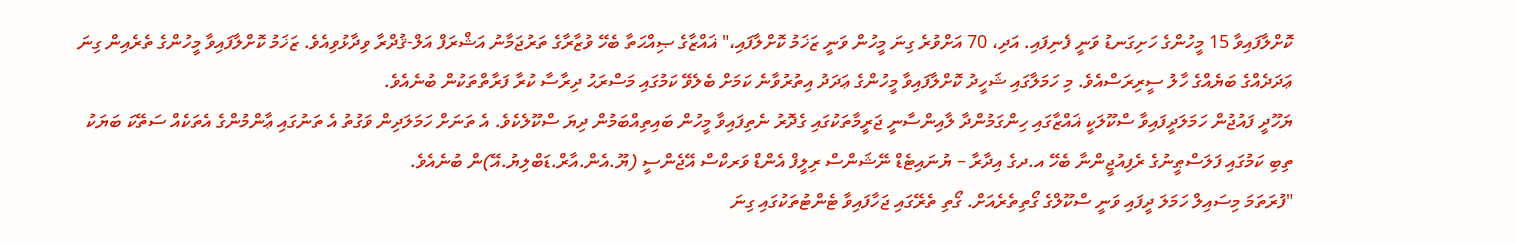ކޮށްލާފައިވާ 15 މީހުންގެ ހަށިގަނޑު ވަނީ ފެނިފައި. އަދި، 70 އަށްވުރެ ގިނަ މީހުން ވަނީ ޒަޚަމު ކޮށްލާފައި،" ޣައްޒާގެ ޞިއްޙަތާ ބެހޭ ވުޒާރާގެ ތަރުޖަމާނު އަޝްރަފް އަލް-ޤުދްރާ ވިދާޅުވިއެވެ. ޒަޚަމު ކޮށްލާފައިވާ މީހުންގެ ތެރެއިން ގިނަ ޢަދަދެއްގެ ބަޔެއްގެ ހާލު ސީރިރަސްއެވެ. މި ހަމަލާގައި ޝަހީދު ކޮށްލާފައިވާ މީހުންގެ ޢަދަދު އިތުރުވާނެ ކަމަށް ބެލެވޭ ކަމުގައި މަސްރަޙު ދިރާސާ ކުރާ ފަރާތްތަކުން ބުނެއެވެ.
ޔަހޫދީ ފައުޖުން ހަމަލަދީފައިވާ ސްކޫލަކީ ޣައްޒާގައި ހިންގަމުންދާ ލާއިންސާނީ ޖަރީމާތަކުގައި ގެދޮރު ނެތިފައިވާ މީހުން ބައިތިއްބަމުން ދިޔަ ސްކޫލެކެވެ. އެ ތަނަށް ހަމަލަދިން ވަގުތު އެ ތަނުގައި ޢާންމުންގެ އެތަކެއް ސަތޭކަ ބަޔަކު ތިބި ކަމުގައި ފަލަސްޠީނުގެ ރެފިއުޖީންނާ ބެހޭ އ.ދގެ އިދާރާ – ޔުނައިޓެޑް ނޭޝަންސް ރިލީފް އެންޑް ވަރކްސް އޭޖެންސީ (ޔޫ.އެން.އާރް.ޑަބްލިޔު.އޭ)ން ބުނެއެވެ.
"ފުރަތަމަ މިސައިލް ހަމަލަ ދީފައި ވަނީ ސްކޫލްގެ ގޯތިތެރެއަށް. ގޯތި ތެރޭގައި ޖަހާފައިވާ ޓެންޓުތަކުގައި ގިނަ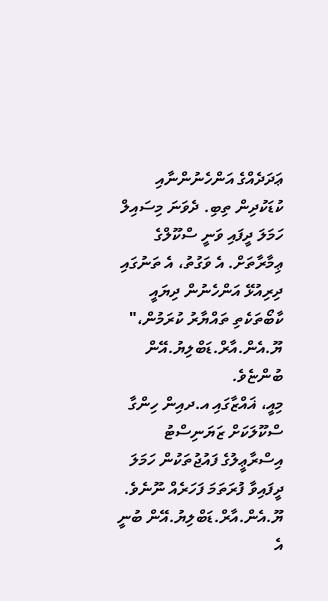ޢަދަދެއްގެ އަންހެނުންނާއި ކުޑަކުދިން ތިބި. ދެވަނަ މިސައިލް ހަމަލަ ދީފައި ވަނީ ސްކޫލްގެ ޢިމާރާތަށް. އެ ވަގުތު، އެ ތަނުގައި ދިރިއުޅޭ އަންހެނުން ދިޔައީ ކާބޯތަކެތި ތައްޔާރު ކުރަމުން،" ޔޫ.އެން.އާރް.ޑަބްލިޔު.އޭން ބުންޏެވެ.
މިއީ، ޣައްޒާގައި އ.ދއިން ހިންގާ ސްކޫލަކަށް ޒަޔަނިސްޓު އިސްރާޢީލުގެ ފައުޖުތަކުން ހަމަލަ ދީފައިވާ ފުރަތަމަ ފަހަރެއް ނޫނެވެ. ޔޫ.އެން.އާރް.ޑަބްލިޔު.އޭން ބުނީ އެ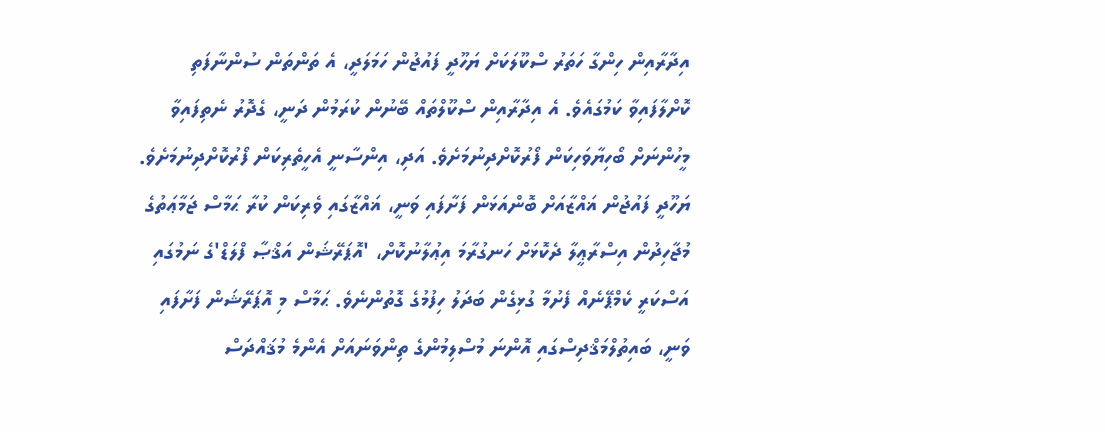އިދާރާއިން ހިންގާ ހަތަރު ސްކޫލަކަށް ޔަހޫދީ ފައުޖުން ހަމަލަދީ، އެ ތަންތަން ސުންނާފަތި ކޮށްލާފައިވާ ކަމުގައެވެ. އެ އިދާރާއިން ސްކޫލްތައް ބޭނުން ކުރަމުން ދަނީ، ގެދޮރު ނެތިފައިވާ މީހުންނަށް ބޯހިޔާވަހިކަން ފޯރުކޮށްދިނުމަށެވެ. އަދި، އިންސާނީ އެހީތެރިކަން ފޯރުކޮށްދިނުމަށެވެ.
ޔަހޫދީ ފައުޖުން ޣައްޒާއަށް ބޮންއަޅަން ފަށާފައި ވަނީ، ޣައްޒާގައި ވެރިކަން ކުރާ ޙަމާސް ޖަމާޢަތުގެ މުޖާހިދުން އިސްރާޢީލާ ދެކޮޅަށް ހަނގުރާމަ އިޢުލާނުކޮށް، 'އޮޕަރޭޝަން އަޤްޞާ ފްލަޑް'ގެ ނަމުގައި އަސްކަރީ ކެމްޕޭނެއް ފެށުމާ ގުޅިގެން ބަދަލު ހިފުމުގެ ގޮތުންނެވެ. ޙަމާސް މި އޮޕަރޭޝަން ފަށާފައި ވަނީ، ބައިތުލްމަޤްދިސްގައި އޮންނަ މުސްލިމުންގެ ތިންވަނައަށް އެންމެ މުޤައްދަސް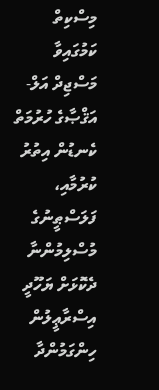މިސްކިތް ކަމުގައިވާ މަސްޖިދް އަލް-އަޤްޞާގެ ހުރުމަތް ކެނޑުން އިތުރު ކުރުމާއި، ފަލަސްޠީނުގެ މުސްލިމުންނާ ދެކޮޅަށް ޔަހޫދީ އިސްރާޢީލުން ހިންގަމުންދާ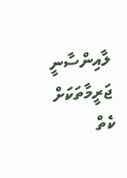ލާއިންސާނީ ޖަރީމާތަކަށް ކެތް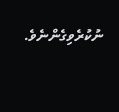ނުކުރެވިގެންނެވެ.